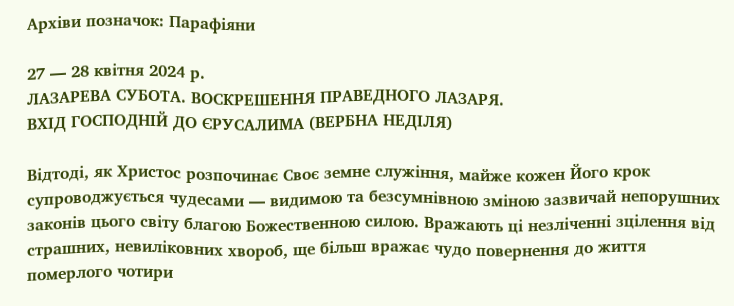Архіви позначок: Парафіяни

27 — 28 квітня 2024 р.
ЛАЗАРЕВА СУБОТА. ВОСКРЕШЕННЯ ПРАВЕДНОГО ЛАЗАРЯ.
ВХІД ГОСПОДНІЙ ДО ЄРУСАЛИМА (ВЕРБНА НЕДІЛЯ)

Відтоді, як Христос розпочинає Своє земне служіння, майже кожен Його крок супроводжується чудесами — видимою та безсумнівною зміною зазвичай непорушних законів цього світу благою Божественною силою. Вражають ці незліченні зцілення від страшних, невиліковних хвороб, ще більш вражає чудо повернення до життя померлого чотири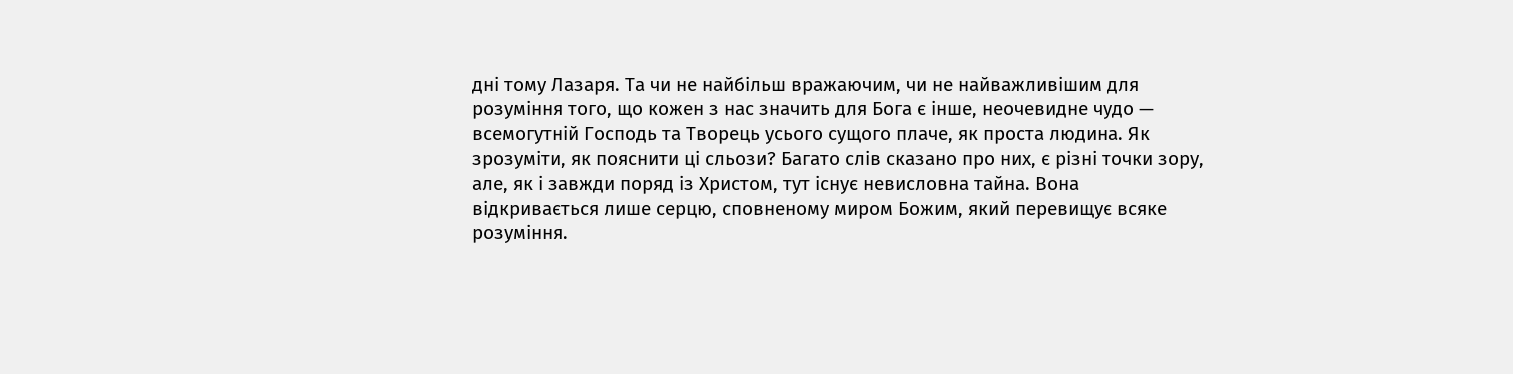дні тому Лазаря. Та чи не найбільш вражаючим, чи не найважливішим для розуміння того, що кожен з нас значить для Бога є інше, неочевидне чудо — всемогутній Господь та Творець усього сущого плаче, як проста людина. Як зрозуміти, як пояснити ці сльози? Багато слів сказано про них, є різні точки зору, але, як і завжди поряд із Христом, тут існує невисловна тайна. Вона відкривається лише серцю, сповненому миром Божим, який перевищує всяке розуміння.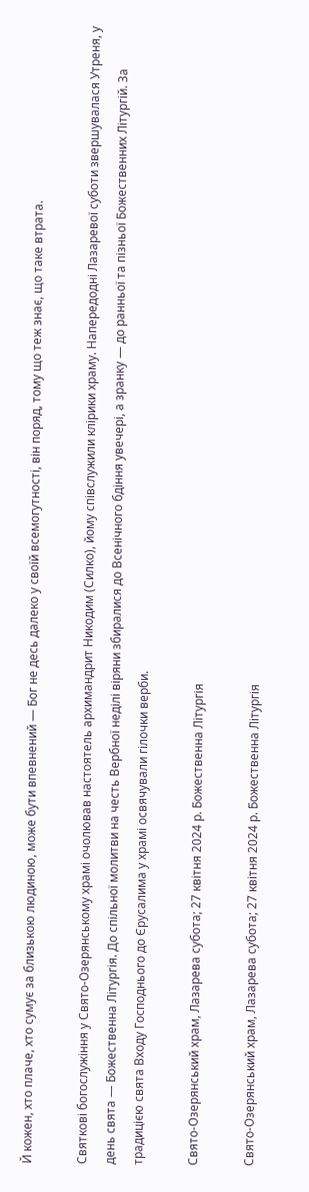Й кожен, хто плаче, хто сумує за близькою людиною, може бути впевнений — Бог не десь далеко у своїй всемогутності, він поряд, тому що теж знає, що таке втрата.

Святкові богослужіння у Свято-Озерянському храмі очолював настоятель архимандрит Никодим (Силко), йому співслужили клірики храму. Напередодні Лазаревої суботи звершувалася Утреня, у день свята — Божественна Літургія. До спільної молитви на честь Вербної неділі віряни збиралися до Всенічного бдіння увечері, а зранку — до ранньої та пізньої Божественних Літургій. За традицією свята Входу Господнього до Єрусалима у храмі освячували гілочки верби.

Свято-Озерянський храм, Лазарева субота; 27 квітня 2024 р. Божественна Літургія

Свято-Озерянський храм, Лазарева субота; 27 квітня 2024 р. Божественна Літургія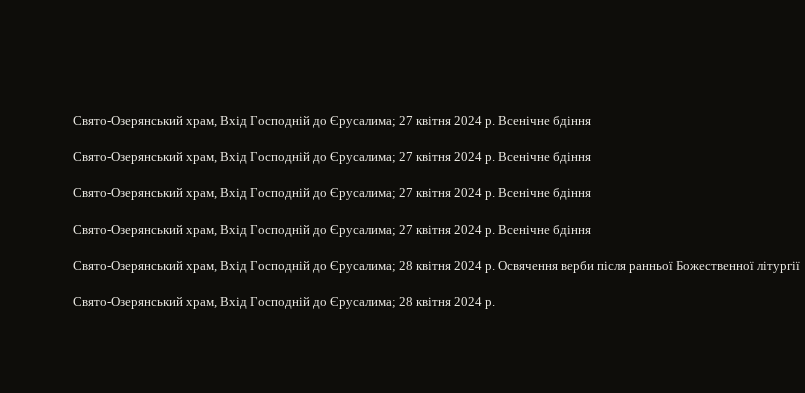Свято-Озерянський храм, Вхід Господній до Єрусалима; 27 квітня 2024 р. Всенічне бдіння

Свято-Озерянський храм, Вхід Господній до Єрусалима; 27 квітня 2024 р. Всенічне бдіння

Свято-Озерянський храм, Вхід Господній до Єрусалима; 27 квітня 2024 р. Всенічне бдіння

Свято-Озерянський храм, Вхід Господній до Єрусалима; 27 квітня 2024 р. Всенічне бдіння

Свято-Озерянський храм, Вхід Господній до Єрусалима; 28 квітня 2024 р. Освячення верби після ранньої Божественної літургії

Свято-Озерянський храм, Вхід Господній до Єрусалима; 28 квітня 2024 р.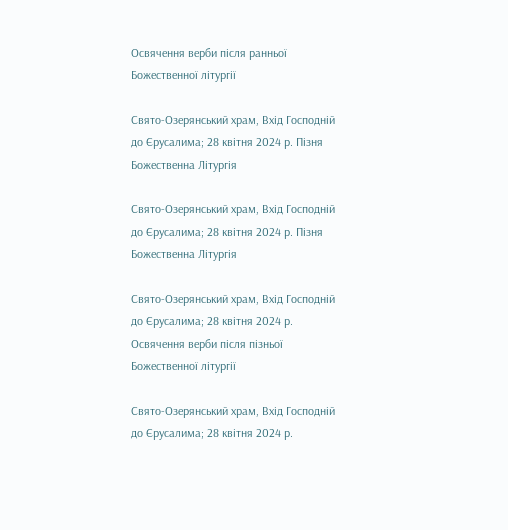Освячення верби після ранньої Божественної літургії

Свято-Озерянський храм, Вхід Господній до Єрусалима; 28 квітня 2024 р. Пізня Божественна Літургія

Свято-Озерянський храм, Вхід Господній до Єрусалима; 28 квітня 2024 р. Пізня Божественна Літургія

Свято-Озерянський храм, Вхід Господній до Єрусалима; 28 квітня 2024 р. Освячення верби після пізньої Божественної літургії

Свято-Озерянський храм, Вхід Господній до Єрусалима; 28 квітня 2024 р.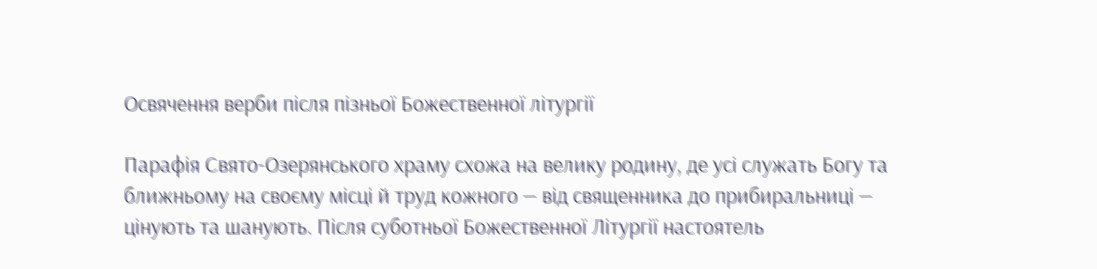Освячення верби після пізньої Божественної літургії

Парафія Свято-Озерянського храму схожа на велику родину, де усі служать Богу та ближньому на своєму місці й труд кожного — від священника до прибиральниці — цінують та шанують. Після суботньої Божественної Літургії настоятель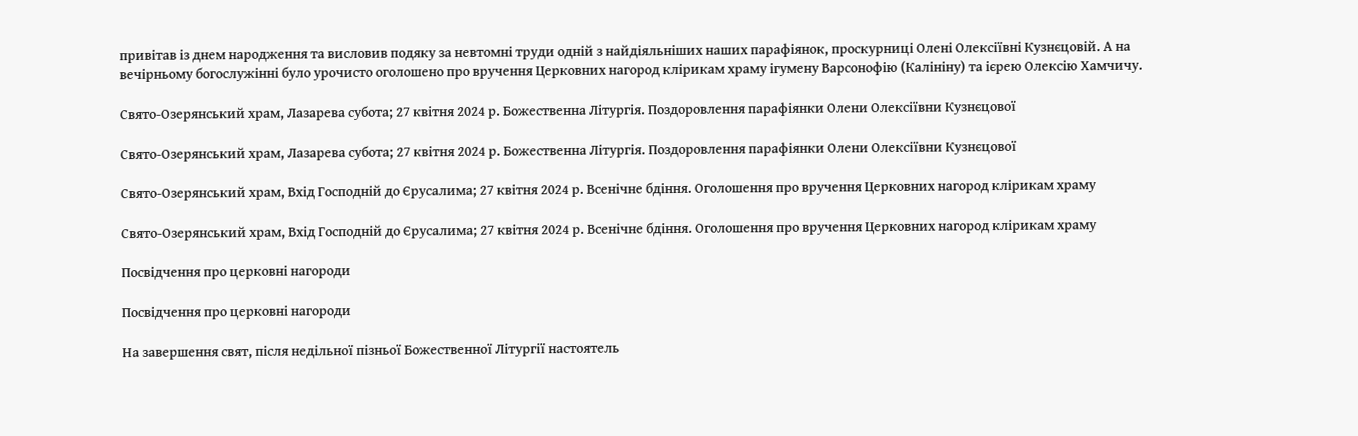привітав із днем народження та висловив подяку за невтомні труди одній з найдіяльніших наших парафіянок, проскурниці Олені Олексіївні Кузнєцовій. А на вечірньому богослужінні було урочисто оголошено про вручення Церковних нагород клірикам храму ігумену Варсонофію (Калініну) та ієрею Олексію Хамчичу.

Свято-Озерянський храм, Лазарева субота; 27 квітня 2024 р. Божественна Літургія. Поздоровлення парафіянки Олени Олексіївни Кузнєцової

Свято-Озерянський храм, Лазарева субота; 27 квітня 2024 р. Божественна Літургія. Поздоровлення парафіянки Олени Олексіївни Кузнєцової

Свято-Озерянський храм, Вхід Господній до Єрусалима; 27 квітня 2024 р. Всенічне бдіння. Оголошення про вручення Церковних нагород клірикам храму

Свято-Озерянський храм, Вхід Господній до Єрусалима; 27 квітня 2024 р. Всенічне бдіння. Оголошення про вручення Церковних нагород клірикам храму

Посвідчення про церковні нагороди

Посвідчення про церковні нагороди

На завершення свят, після недільної пізньої Божественної Літургії настоятель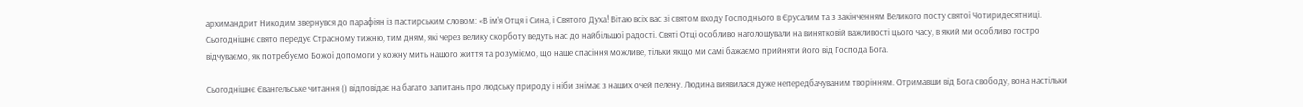архимандрит Никодим звернувся до парафіян із пастирським словом: «В ім’я Отця і Сина, і Святого Духа! Вітаю всіх вас зі святом входу Господнього в Єрусалим та з закінченням Великого посту святої Чотиридесятниці. Сьогоднішнє свято передує Страсному тижню, тим дням, які через велику скорботу ведуть нас до найбільшої радості. Святі Отці особливо наголошували на винятковій важливості цього часу, в який ми особливо гостро відчуваємо, як потребуємо Божої допомоги у кожну мить нашого життя та розуміємо, що наше спасіння можливе, тільки якщо ми самі бажаємо прийняти його від Господа Бога.

Сьогоднішнє Євангельське читання () відповідає на багато запитань про людську природу і ніби знімає з наших очей пелену. Людина виявилася дуже непередбачуваним творінням. Отримавши від Бога свободу, вона настільки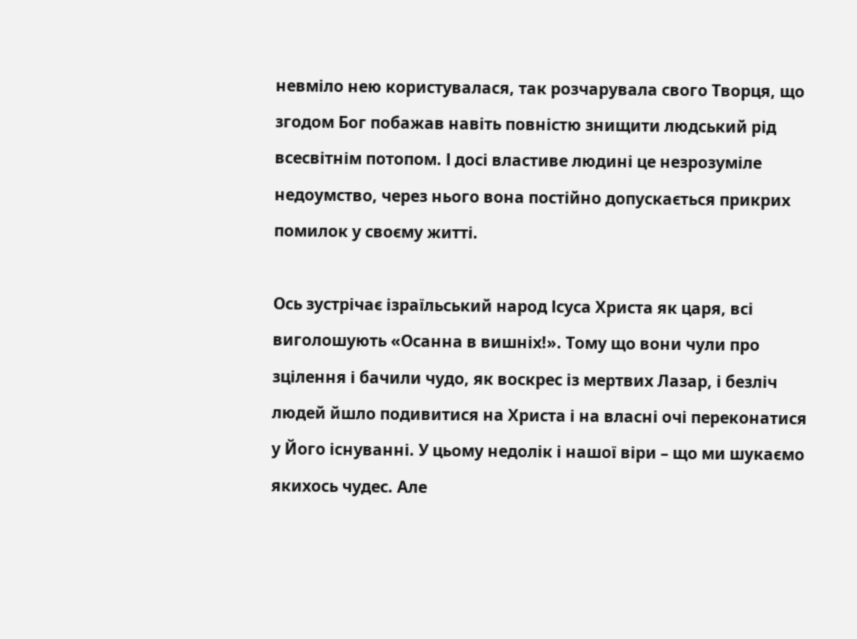невміло нею користувалася, так розчарувала свого Творця, що згодом Бог побажав навіть повністю знищити людський рід всесвітнім потопом. І досі властиве людині це незрозуміле недоумство, через нього вона постійно допускається прикрих помилок у своєму житті.

Ось зустрічає ізраїльський народ Ісуса Христа як царя, всі виголошують «Осанна в вишніх!». Тому що вони чули про зцілення і бачили чудо, як воскрес із мертвих Лазар, і безліч людей йшло подивитися на Христа і на власні очі переконатися у Його існуванні. У цьому недолік і нашої віри – що ми шукаємо якихось чудес. Але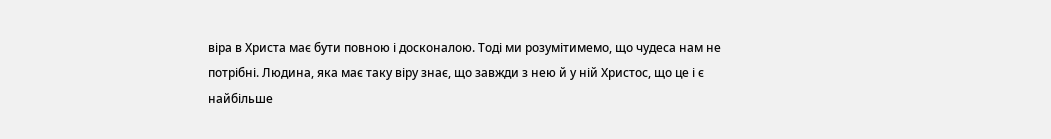віра в Христа має бути повною і досконалою. Тоді ми розумітимемо, що чудеса нам не потрібні. Людина, яка має таку віру знає, що завжди з нею й у ній Христос, що це і є найбільше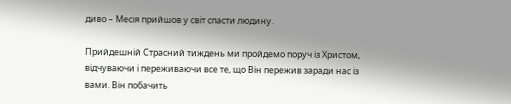диво – Месія прийшов у світ спасти людину.

Прийдешній Страсний тиждень ми пройдемо поруч із Христом, відчуваючи і переживаючи все те, що Він пережив заради нас із вами. Він побачить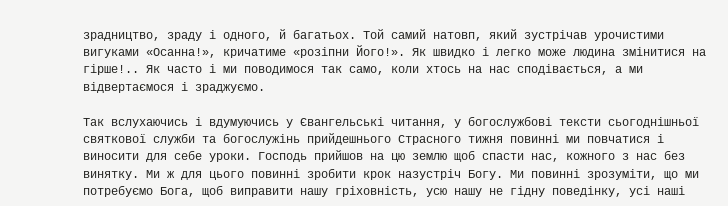зрадництво, зраду і одного, й багатьох. Той самий натовп, який зустрічав урочистими вигуками «Осанна!», кричатиме «розіпни Його!». Як швидко і легко може людина змінитися на гірше!.. Як часто і ми поводимося так само, коли хтось на нас сподівається, а ми відвертаємося і зраджуємо.

Так вслухаючись і вдумуючись у Євангельські читання, у богослужбові тексти сьогоднішньої святкової служби та богослужінь прийдешнього Страсного тижня повинні ми повчатися і виносити для себе уроки. Господь прийшов на цю землю щоб спасти нас, кожного з нас без винятку. Ми ж для цього повинні зробити крок назустріч Богу. Ми повинні зрозуміти, що ми потребуємо Бога, щоб виправити нашу гріховність, усю нашу не гідну поведінку, усі наші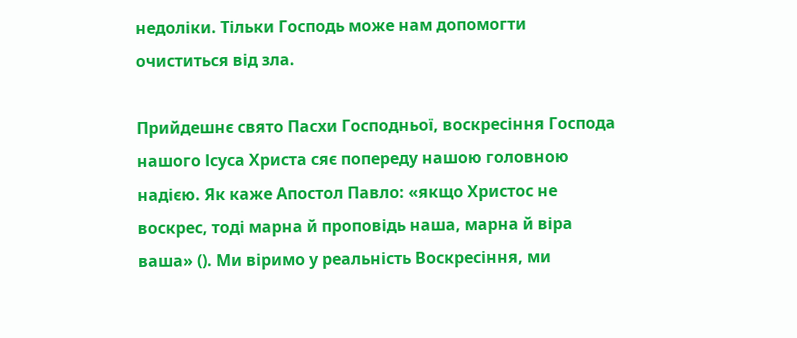недоліки. Тільки Господь може нам допомогти очиститься від зла.

Прийдешнє свято Пасхи Господньої, воскресіння Господа нашого Ісуса Христа сяє попереду нашою головною надією. Як каже Апостол Павло: «якщо Христос не воскрес, тоді марна й проповідь наша, марна й віра ваша» (). Ми віримо у реальність Воскресіння, ми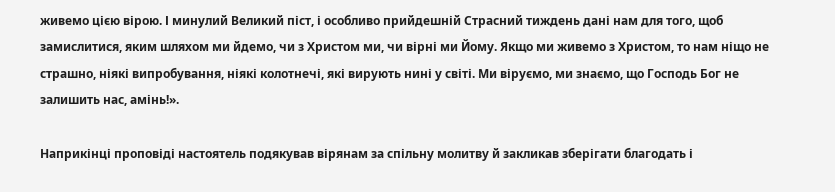живемо цією вірою. І минулий Великий піст, і особливо прийдешній Страсний тиждень дані нам для того, щоб замислитися, яким шляхом ми йдемо, чи з Христом ми, чи вірні ми Йому. Якщо ми живемо з Христом, то нам ніщо не страшно, ніякі випробування, ніякі колотнечі, які вирують нині у світі. Ми віруємо, ми знаємо, що Господь Бог не залишить нас, амінь!».

Наприкінці проповіді настоятель подякував вірянам за спільну молитву й закликав зберігати благодать і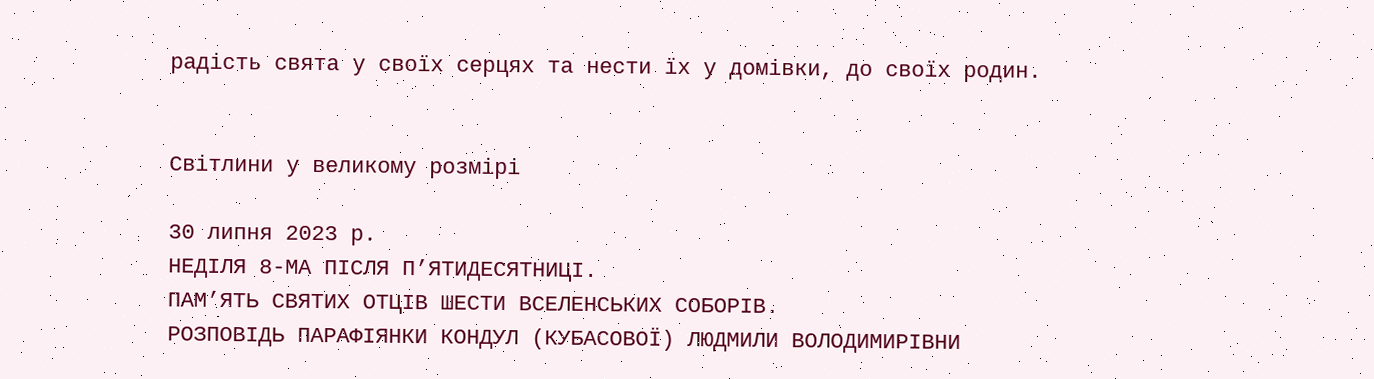радість свята у своїх серцях та нести їх у домівки, до своїх родин.


Світлини у великому розмірі

30 липня 2023 р.
НЕДІЛЯ 8-МА ПІСЛЯ П’ЯТИДЕСЯТНИЦІ.
ПАМ’ЯТЬ СВЯТИХ ОТЦІВ ШЕСТИ ВСЕЛЕНСЬКИХ СОБОРІВ.
РОЗПОВІДЬ ПАРАФІЯНКИ КОНДУЛ (КУБАСОВОЇ) ЛЮДМИЛИ ВОЛОДИМИРІВНИ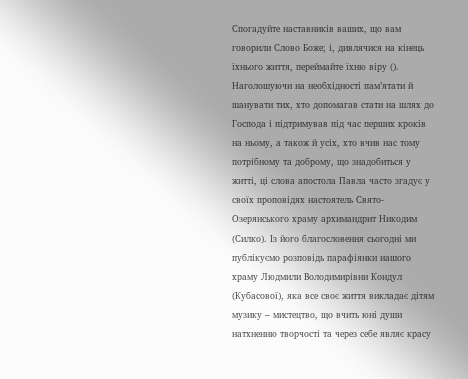Спогадуйте наставників ваших, що вам говорили Слово Боже; і, дивлячися на кінець їхнього життя, переймайте їхню віру (). Наголошуючи на необхідності пам’ятати й шанувати тих, хто допомагав стати на шлях до Господа і підтримував під час перших кроків на ньому, а також й усіх, хто вчив нас тому потрібному та доброму, що знадобиться у житті, ці слова апостола Павла часто згадує у своїх проповідях настоятель Свято-Озерянського храму архимандрит Никодим (Силко). Із його благословення сьогодні ми публікуємо розповідь парафіянки нашого храму Людмили Володимирівни Кондул (Кубасової), яка все своє життя викладає дітям музику – мистецтво, що вчить юні души натхненню творчості та через себе являє красу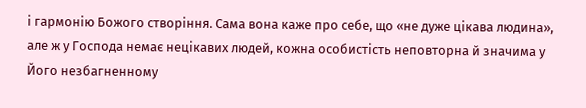і гармонію Божого створіння. Сама вона каже про себе, що «не дуже цікава людина», але ж у Господа немає нецікавих людей, кожна особистість неповторна й значима у Його незбагненному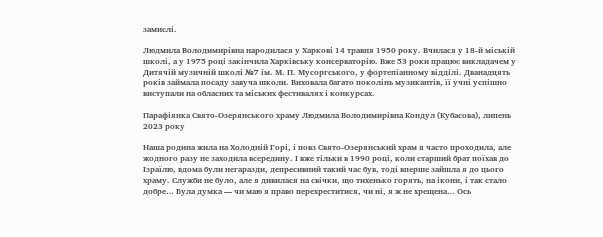замислі.

Людмила Володимирівна народилася у Харкові 14 травня 1950 року. Вчилася у 18-й міській школі, а у 1975 році закінчила Харківську консерваторію. Вже 53 роки працює викладачем у Дитячій музичній школі №7 ім. М. П. Мусоргського, у фортепіанному відділі. Дванадцять років займала посаду завуча школи. Виховала багато поколінь музикантів, її учні успішно виступали на обласних та міських фестивалях і конкурсах.

Парафіянка Свято-Озерянського храму Людмила Володимирівна Кондул (Кубасова), липень 2023 року

Наша родина жила на Холодній Горі, і повз Свято-Озерянський храм я часто проходила, але жодного разу не заходила всередину. І вже тільки в 1990 році, коли старший брат поїхав до Ізраїлю, вдома були негаразди, депресивний такий час був, тоді вперше зайшла я до цього храму. Служби не було, але я дивилася на свічки, що тихенько горять, на ікони, і так стало добре… Була думка — чи маю я право перехреститися, чи ні, я ж не хрещена… Ось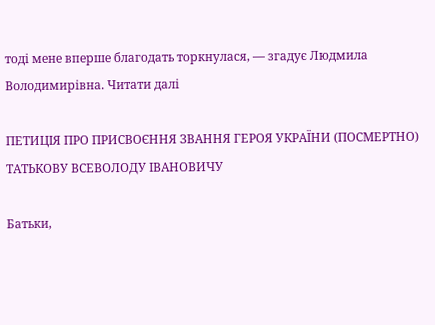тоді мене вперше благодать торкнулася, — згадує Людмила Володимирівна. Читати далі

ПЕТИЦІЯ ПРО ПРИСВОЄННЯ ЗВАННЯ ГЕРОЯ УКРАЇНИ (ПОСМЕРТНО) ТАТЬКОВУ ВСЕВОЛОДУ ІВАНОВИЧУ

Батьки,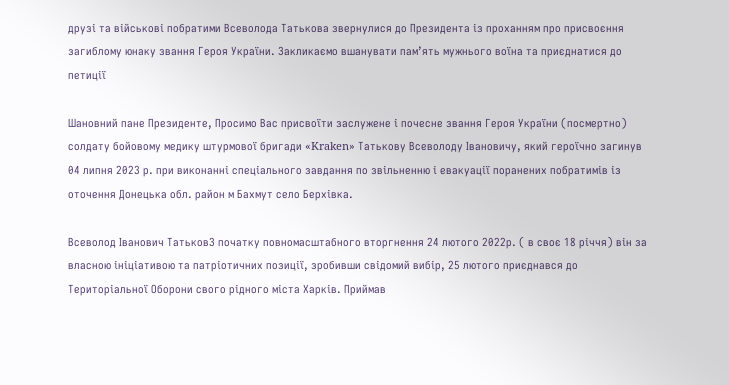друзі та військові побратими Всеволода Татькова звернулися до Президента із проханням про присвоєння загиблому юнаку звання Героя України. Закликаємо вшанувати пам’ять мужнього воїна та приєднатися до петиції

Шановний пане Президенте, Просимо Вас присвоїти заслужене і почесне звання Героя України (посмертно) солдату бойовому медику штурмової бригади «Kraken» Татькову Всеволоду Івановичу, який героїчно загинув 04 липня 2023 р. при виконанні спеціального завдання по звільненню і евакуації поранених побратимів із оточення Донецька обл. район м Бахмут село Берхівка.

Всеволод Іванович ТатьковЗ початку повномасштабного вторгнення 24 лютого 2022р. ( в своє 18 річчя) він за власною ініціативою та патріотичних позиції, зробивши свідомий вибір, 25 лютого приєднався до Територіальної Оборони свого рідного міста Харків. Приймав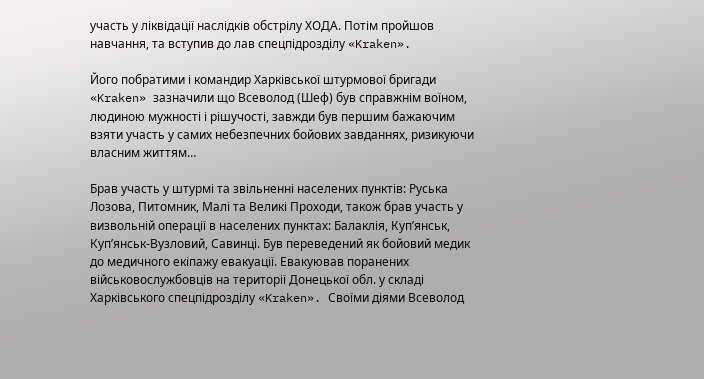участь у ліквідації наслідків обстрілу ХОДА. Потім пройшов навчання, та вступив до лав спецпідрозділу «Kraken».

Його побратими і командир Харківської штурмової бригади «Kraken» зазначили що Всеволод (Шеф) був справжнім воїном, людиною мужності і рішучості, завжди був першим бажаючим взяти участь у самих небезпечних бойових завданнях, ризикуючи власним життям…

Брав участь у штурмі та звільненні населених пунктів: Руська Лозова, Питомник, Малі та Великі Проходи, також брав участь у визвольній операції в населених пунктах: Балаклія, Куп’янськ, Куп’янськ-Вузловий, Савинці. Був переведений як бойовий медик до медичного екіпажу евакуації. Евакуював поранених військовослужбовців на території Донецької обл. у складі Харківського спецпідрозділу «Kraken». Своїми діями Всеволод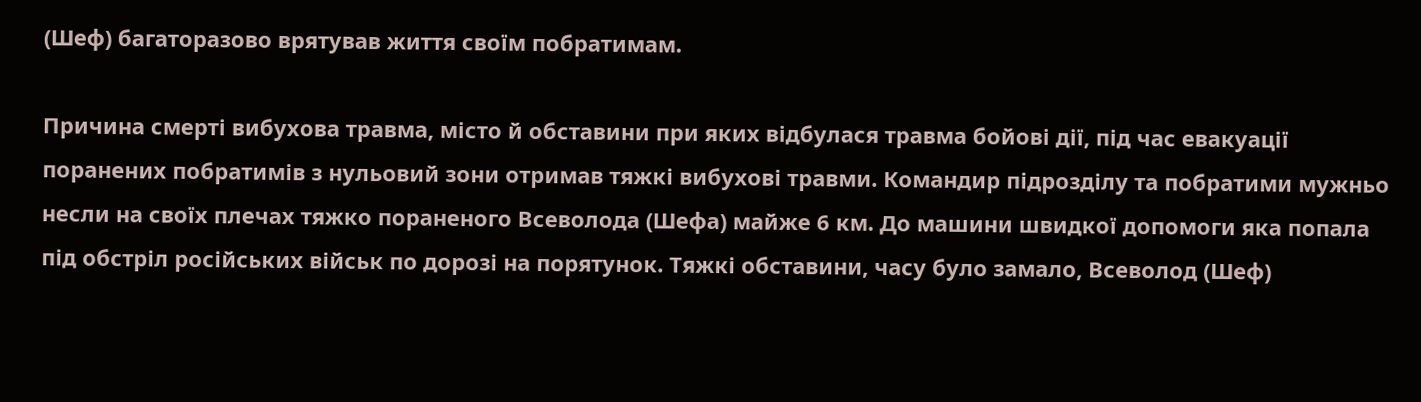(Шеф) багаторазово врятував життя своїм побратимам.

Причина смерті вибухова травма, місто й обставини при яких відбулася травма бойові дії, під час евакуації поранених побратимів з нульовий зони отримав тяжкі вибухові травми. Командир підрозділу та побратими мужньо несли на своїх плечах тяжко пораненого Всеволода (Шефа) майже 6 км. До машини швидкої допомоги яка попала під обстріл російських військ по дорозі на порятунок. Тяжкі обставини, часу було замало, Всеволод (Шеф)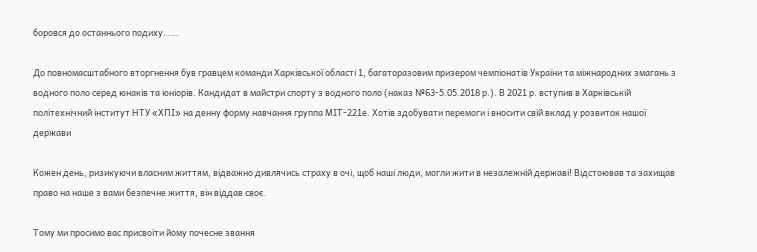боровся до останнього подиху……

До повномасштабного вторгнення був гравцем команди Харківської області 1, багаторазовим призером чемпіонатів України та міжнародних змагань з водного поло серед юнаків та юніорів. Кандидат в майстри спорту з водного поло (наказ №63-5.05.2018 р.). В 2021 р. вступив в Харківській політехнічний інститут НТУ «ХПІ» на денну форму навчання группа МІТ-221е. Хотів здобувати перемоги і вносити свій вклад у розвиток нашої держави

Кожен день, ризикуючи власним життям, відважно дивлячись страху в очі, щоб наші люди, могли жити в незалежній державі! Відстоював та захищав право на наше з вами безпечне життя, він віддав своє.

Тому ми просимо вас присвоїти йому почесне звання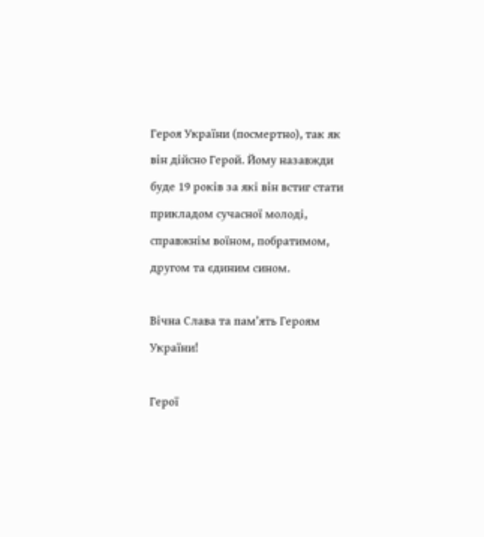Героя України (посмертно), так як він дійсно Герой. Йому назавжди буде 19 років за які він встиг стати прикладом сучасної молоді, справжнім воїном, побратимом, другом та єдиним сином.

Вічна Слава та пам’ять Героям України!

Герої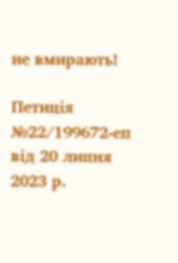не вмирають!

Петиція №22/199672-еп від 20 липня 2023 р.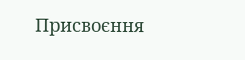Присвоєння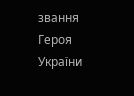звання Героя України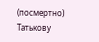(посмертно) Татькову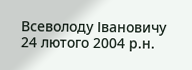Всеволоду Івановичу 24 лютого 2004 р.н.